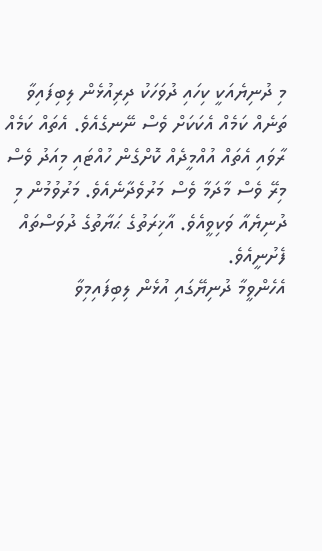މި ދުނިޔެއަކީ ކިހައި ދުވަހަކު ދިރިއުޅެން ލިބިފައިވާ ތަނެއް ކަމެއް އެކަކަށް ވެސް ނޭނގެއެވެ. އެތައް ކަމެއް ރާވައި އެތައް އުއްމީދެއް ކޮށްގެން ހުއްޓައި މިއަދު ވެސް މިރޭ ވެސް މާދަމާ ވެސް މަރުވެދާނެއެވެ. މަރުވުމުން މި ދުނިޔެއާ ވަކިވީއެވެ. އާޚިރަތުގެ ޙަޔާތުގެ ދުވަސްތައް ފެށުނީއެވެ.
އެހެންވީމާ ދުނިޔޭގައި އުޅެން ލިބިފައިމިވާ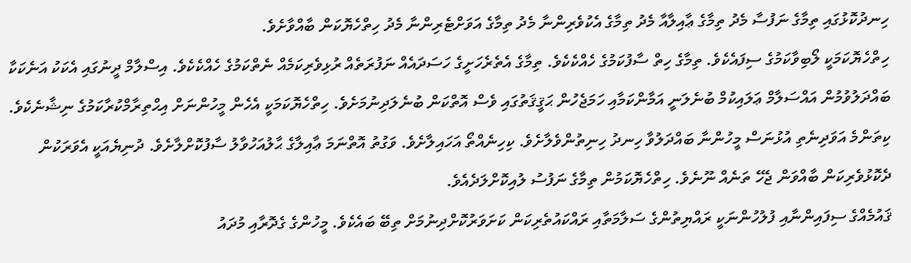ހިނދުކޮޅުގައި ތިމާގެ ނަފުސާ މެދު ތިމާގެ ޢާއިލާއާ މެދު ތިމާގެ އެކުވެރިންނާ މެދު ތިމާގެ އަވަށްޓެރިންނާ މެދު ހިތްހެޔޮކަން ބާއްވާށެވެ.
ހިތްހެޔޮކަމަކީ ލޯބިވާކަމުގެ ސިފައެކެވެ. ތިމާގެ ހިތް ސާފުކަމުގެ ހެއްކެކެވެ. ތިމާގެ އެތެރެހަށީގެ ހަސަދައެއް ނަފުރަތެއް ރުޅިވެރިކަމެއް ނެތްކަމުގެ ހެއްކެކެވެ. އިސްލާމް ދީނުގައި އެކަކު އަނެކަކާ ބައްދަލުވުމުން އައްސަލާމް ޢަލައިކުމް ބުނެލަނީ އަމާންކަމާއި ހަމަޖެހުން ޙަޤީޤަތުގައި ވެސް އޮތްކަން ބުނެލަދިނުމަށެވެ. ހިތްހެޔޮކަމަކީ އެހެން މީހުންނަށް އިޙްތިރާމްކުރާކަމުގެ ނިޝާނެކެވެ.
ކިތަންމެ އަވަދިނެތި އުޅުނަސް މީހުންނާ ބައްދަލުވާ ހިނދު ހިނިތުންވެލާށެވެ. ކިހިނެއްތޯ އަހައިލާށެވެ. ވަގުތު އޮތްނަމަ ޢާއިލާގެ ޙާލުއަހުވާލު ސާފުކޮށްލާށެވެ. ދުނިޔެއަކީ އެވަރަކުން ދެކޮޅުވެރިކަން ބާއްވަން ޖެހޭ ތަނެއް ނޫނެވެ. ހިތްހެޔޮކަމުން ތިމާގެ ނަފުސު ލުއިކޮށްލަދެއެވެ.
ޤައުމެއްގެ ސިފައިންނާއި ފުލުހުންނަކީ ރައްޔިތުންގެ ސަލާމަތާއި ރައްކައުތެރިކަން ކަށަވަރުކޮށްދިނުމަށް ތިބޭ ބައެކެވެ. މީހުންގެ ގެދޮރާއި މުދައު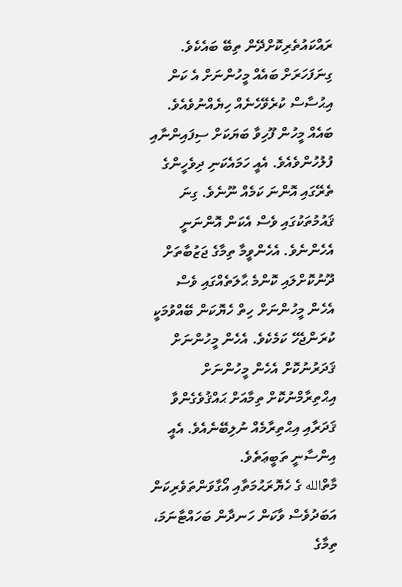ރައްކައުތެރިކޮށްދޭން ތިބޭ ބައެކެވެ. ގިނަފަހަރަށް ބައެއް މީހުންނަށް އެ ކަން އިޙުސާސް ކުރެވޭހެނެއް ހިޔެއްނުވެއެވެ. ބައެއް މީހުން ފޫހިވާ ބަޔަކަށް ސިފައިންނާއި ފުލުހުންވެއެވެ. އެއީ ހަމައެކަނި ދިވެހީންގެ ތެރޭގައި އޮންނަ ކަމެއް ނޫނެވެ. ގިނަ ޤައުމުތަކުގައި ވެސް އެކަން އޮންނަނީ އެހެންނެވެ. އެހެންވީމާ ތިމާގެ ޖަޒުބާތަށް ދޫނުކޮށްލައި ކޮންމެ ޙާލަތެއްގައި ވެސް އެހެން މީހުންނަށް ހިތް ހެޔޮކަން ބޭއްވުމަކީ ކުރަންޖެހޭ ކަމެކެވެ. އެހެން މީހުންނަށް ޤަދަރުނުކޮށް އެހެން މީހުންނަށް އިޙްތިރާމްނުކޮށް ތިމާއަށް ޙައްޤުވެގެންވާ ޤަދަރާއި އިޙްތިރާމެއް ނުލިބޭނެއެވެ. އެއީ އިންސާނީ ތަބީޢަތެވެ.
މާތްالله ގެ ހެޔޮރަޙުމަތާއި އޯގާވަންތަވެރިކަން އަބަދުވެސް ވާކަން ހަނދާން ބަހައްޓާނަމަ، ތިމާގެ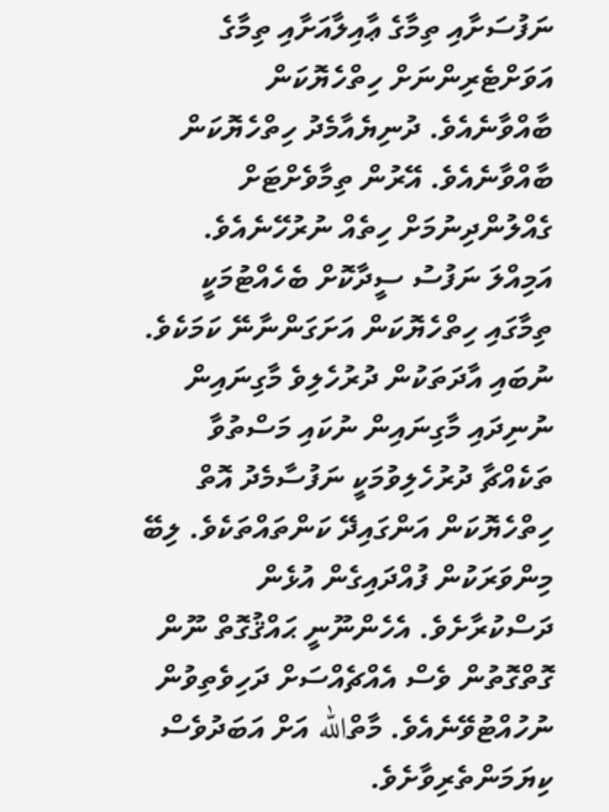ނަފުސަށާއި ތިމާގެ ޢާއިލާއަށާއި ތިމާގެ އަވަށްޓެރިންނަށް ހިތްހެޔޮކަން ބާއްވާނެއެވެ. ދުނިޔެއާމެދު ހިތްހެޔޮކަން ބާއްވާނެއެވެ. އޭރުން ތިމާވެށްޓަށް ގެއްލުންދިނުމަށް ހިތެއް ނުރުހޭނެއެވެ.
އަމިއްލަ ނަފުސު ސީދާކޮށް ބެހެއްޓުމަކީ ތިމާގައި ހިތްހެޔޮކަން އަށަގަންނާނޭ ކަމަކެވެ. ނުބައި އާދަތަކުން ދުރުހެލިވެ މާގިނައިން ނުނިދައި މާގިނައިން ނުކައި މަސްތުވާ ތަކެއްޗާ ދުރުހެލިވުމަކީ ނަފުސާމެދު އޮތް ހިތްހެޔޮކަން އަންގައިދޭ ކަންތައްތަކެވެ. ލިބޭ މިންވަރަކުން ފުއްދައިގެން އުޅެން ދަސްކުރާށެވެ. އެހެންނޫނީ ޙައްޤުގޮތް ނޫން ގޮތްގޮތުން ވެސް އެއްޗެއްސަށް ދަހިވެތިވުން ނުހުއްޓުވޭނެއެވެ. މާތްالله އަށް އަބަދުވެސް ކިޔަމަންތެރިވާށެވެ.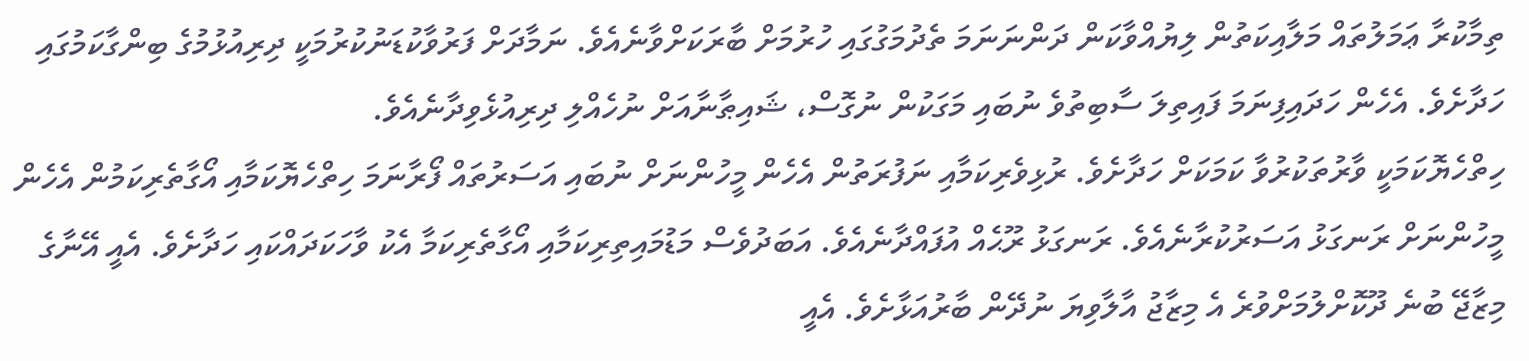ތިމާކުރާ ޢަމަލުތައް މަލާއިކަތުން ލިޔުއްވާކަން ދަންނަނަމަ ތެދުމަގުގައި ހުރުމަށް ބާރަކަށްވާނެއެވެ. ނަމާދަށް ފަރުވާކުޑަނުކުރުމަކީ ދިރިއުޅުމުގެ ބިންގާކަމުގައި ހަދާށެވެ. އެހެން ހަދައިފިނަމަ ފައިތިލަ ސާބިތުވެ ނުބައި މަގަކުން ނުގޮސް، ޝައިޠާނާއަށް ނުހެއްލި ދިރިއުޅެވިދާނެއެވެ.
ހިތްހެޔޮކަމަކީ ވާރުތަކުރުވާ ކަމަކަށް ހަދާށެވެ. ރުޅިވެރިކަމާއި ނަފުރަތުން އެހެން މީހުންނަށް ނުބައި އަސަރުތައް ފޯރާނަމަ ހިތްހެޔޮކަމާއި އޯގާތެރިކަމުން އެހެން މީހުންނަށް ރަނގަޅު އަސަރުކުރާނެއެވެ. ރަނގަޅު ރޫޙެއް އުފައްދާނެއެވެ. އަބަދުވެސް މަޑުމައިތިރިކަމާއި އޯގާތެރިކަމާ އެކު ވާހަކަދައްކައި ހަދާށެވެ. އެއީ އޭނާގެ މިޒާޖޭ ބުނެ ދޫކޮށްލުމަށްވުރެ އެ މިޒާޖު އާލާވިޔަ ނުދޭން ބާރުއަޅާށެވެ. އެއީ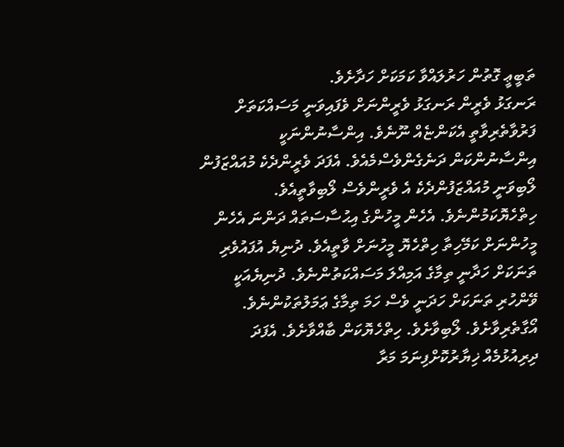ތަބީޢީ ގޮތުން ހަރުލައްވާ ކަމަކަށް ހަދާށެވެ.
ރަނގަޅު ވެރީން ރަނގަޅު ވެރީންނަށް ވެފައިވަނީ މަސައްކަތަށް ފަރުވާތެރިވާތީ އެކަންޏެއް ނޫނެވެ. އިންސާނުންނަކީ އިންސާނުންކަން ދަނެގެންވެސްމެއެވެ. އެފަދަ ވެރީންދެކެ މުއައްޒަފުން ލޯބިވަނީ މުއައްޒަފުންދެކެ އެ ވެރީންވެސް ލޯބިވާތީއެވެ. ހިތްހެޔޮކަމުންނެވެ. އެހެން މީހުންގެ އިޙުސާސަތައް ދަންނަ އެހެން މީހުންނަށް ކަމޭހިތާ ހިތްހެޔޮ މީހުނަށް ވާތީއެވެ. ދުނިޔެ އުފައުވެރި ތަނަކަށް ހަދާނީ ތިމާގެ އަމިއްލަ މަސައްކަތުންނެވެ. ދުނިޔެއަކީ ވޭންހުރި ތަނަކަށް ހަދަނީ ވެސް ހަމަ ތިމާގެ ޢަމަލުތަކުންނެވެ. އޯގާތެރިވާށެވެ. ލޯބިވާށެވެ. ހިތްހެޔޮކަން ބާއްވާށެވެ. އެފަދަ ދިރިއުޅުމެއް ޚިޔާރުކޮށްފިނަމަ މަރާ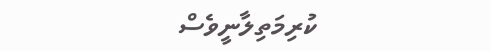ކުރިމަތިލާނީވެސް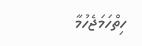ހިތްހަމަޖެހުމާ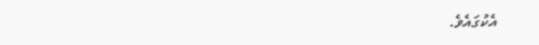އެކުގައެވެ.